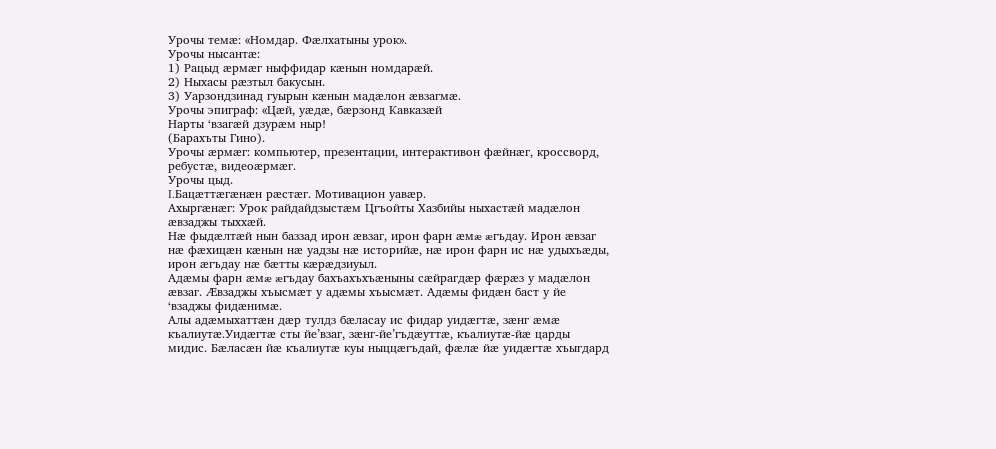Урочы темæ: «Номдар. Фæлхатыны урок».
Урочы нысантæ:
1) Рацыд æрмæг ныффидар кæнын номдарæй.
2) Ныхасы рæзтыл бакусын.
3) Уарзондзинад гуырын кæнын мадæлон æвзагмæ.
Урочы эпиграф: «Цæй, уæдæ, бæрзонд Кавказæй
Нарты ‘взагæй дзурæм ныр!
(Барахъты Гино).
Урочы æрмæг: компьютер, презентации, интерактивон фæйнæг, кроссворд,
ребустæ, видеоæрмæг.
Урочы цыд.
I.Бацæттæгæнæн рæстæг. Мотивацион уавæр.
Ахыргæнæг: Урок райдайдзыстæм Цгъойты Хазбийы ныхастæй мадæлон
æвзаджы тыххæй.
Нæ фыдæлтæй нын баззад ирон æвзаг, ирон фарн æмæ æгъдау. Ирон æвзаг
нæ фæхицæн кæнын нæ уадзы нæ историйæ, нæ ирон фарн ис нæ удыхъæды,
ирон æгъдау нæ бæтты кæрæдзиуыл.
Адæмы фарн æмæ æгъдау бахъахъхъæныны сæйрагдæр фæрæз у мадæлон
æвзаг. Æвзаджы хъысмæт у адæмы хъысмæт. Адæмы фидæн баст у йе
‘взаджы фидæнимæ.
Алы адæмыхаттæн дæр тулдз бæласау ис фидар уидæгтæ, зæнг æмæ
къалиутæ.Уидæгтæ сты йе’взаг, зæнг-йе’гъдæуттæ, къалиутæ-йæ царды
мидис. Бæласæн йæ къалиутæ куы ныццæгъдай, фæлæ йæ уидæгтæ хъыгдард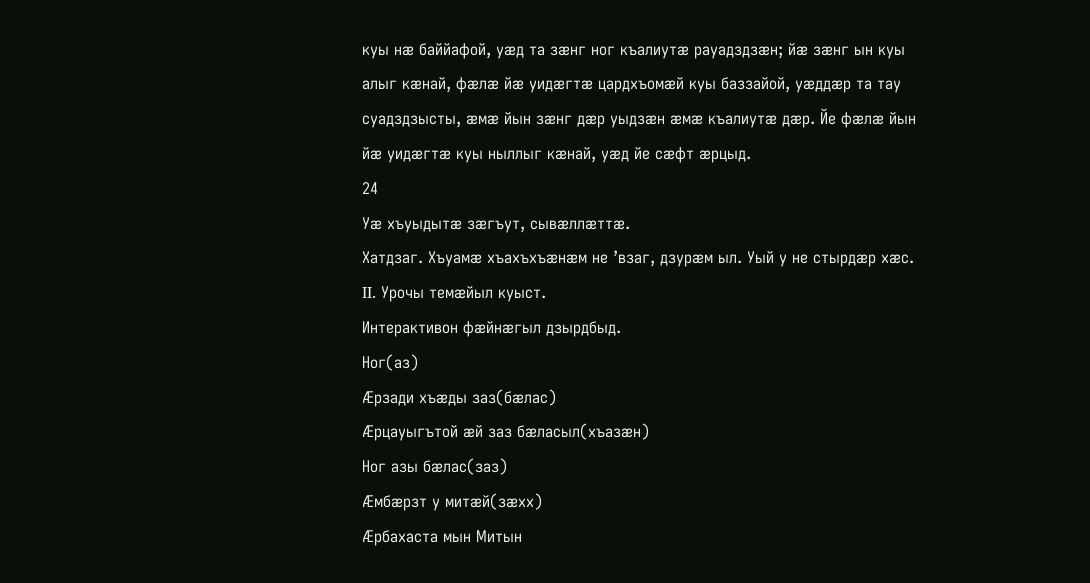куы нæ баййафой, уæд та зæнг ног къалиутæ рауадздзæн; йæ зæнг ын куы
алыг кæнай, фæлæ йæ уидæгтæ цардхъомæй куы баззайой, уæддæр та тау
суадздзысты, æмæ йын зæнг дæр уыдзæн æмæ къалиутæ дæр. Йе фæлæ йын
йæ уидæгтæ куы ныллыг кæнай, уæд йе сæфт æрцыд.
24
Уæ хъуыдытæ зæгъут, сывæллæттæ.
Хатдзаг. Хъуамæ хъахъхъæнæм не ’взаг, дзурæм ыл. Уый у не стырдæр хæс.
II. Урочы темæйыл куыст.
Интерактивон фæйнæгыл дзырдбыд.
Ног(аз)
Æрзади хъæды заз(бæлас)
Æрцауыгътой æй заз бæласыл(хъазæн)
Ног азы бæлас(заз)
Æмбæрзт у митæй(зæхх)
Æрбахаста мын Митын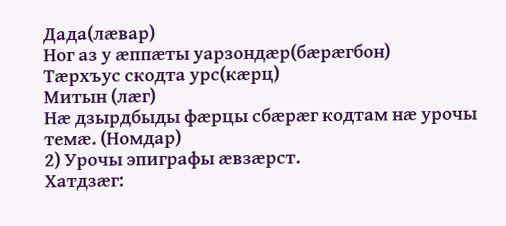Дада(лæвар)
Ног аз у æппæты уарзондæр(бæрæгбон)
Тæрхъус скодта урс(кæрц)
Митын (лæг)
Нæ дзырдбыды фæрцы сбæрæг кодтам нæ урочы темæ. (Номдар)
2) Урочы эпиграфы æвзæрст.
Хатдзæг: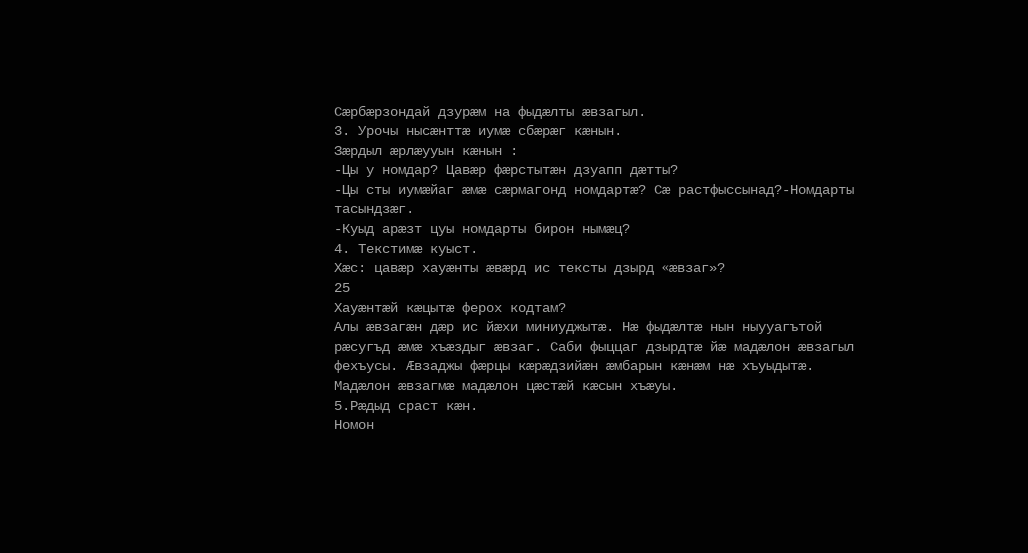Сæрбæрзондай дзурæм на фыдæлты æвзагыл.
3. Урочы нысæнттæ иумæ сбæрæг кæнын.
Зæрдыл æрлæууын кæнын :
-Цы у номдар? Цавæр фæрстытæн дзуапп дæтты?
-Цы сты иумæйаг æмæ сæрмагонд номдартæ? Сæ растфыссынад?-Номдарты
тасындзæг.
-Куыд арæзт цуы номдарты бирон нымæц?
4. Текстимæ куыст.
Хæс: цавæр хауæнты æвæрд ис тексты дзырд «æвзаг»?
25
Хауæнтæй кæцытæ ферох кодтам?
Алы æвзагæн дæр ис йæхи миниуджытæ. Нæ фыдæлтæ нын ныууагътой
рæсугъд æмæ хъæздыг æвзаг. Саби фыццаг дзырдтæ йæ мадæлон æвзагыл
фехъусы. Ӕвзаджы фæрцы кæрæдзийæн æмбарын кæнæм нæ хъуыдытæ.
Мадæлон æвзагмæ мадæлон цæстæй кæсын хъæуы.
5.Рæдыд сраст кæн.
Номон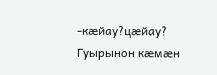-кæйау?цæйау?
Гуырынон кæмæн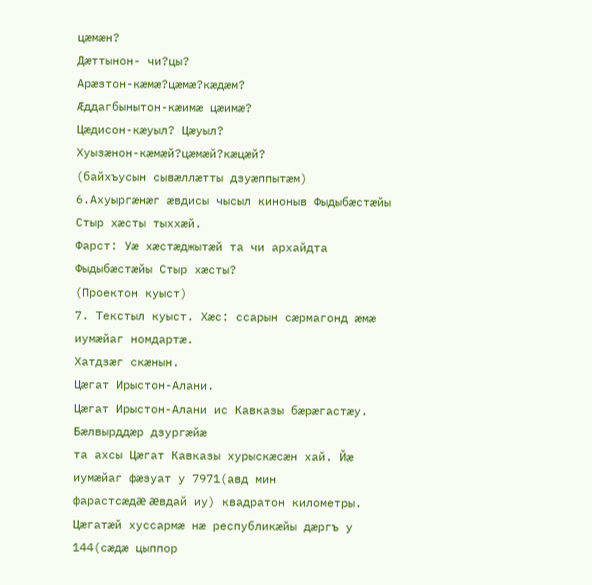цæмæн?
Дæттынон- чи?цы?
Арæзтон-кæмæ?цæмæ?кæдæм?
Ӕддагбынытон-кæимæ цæимæ?
Цæдисон-кæуыл? Цæуыл?
Хуызæнон-кæмæй?цæмæй?кæцæй?
(байхъусын сывæллæтты дзуæппытæм)
6.Ахуыргæнæг æвдисы чысыл киноныв Фыдыбæстæйы Стыр хæсты тыххæй.
Фарст: Уæ хæстæджытæй та чи архайдта Фыдыбæстæйы Стыр хæсты?
(Проектон куыст)
7. Текстыл куыст. Хæс: ссарын сæрмагонд æмæ иумæйаг номдартæ.
Хатдзæг скæнын.
Цæгат Ирыстон-Алани.
Цæгат Ирыстон-Алани ис Кавказы бæрæгастæу. Бæлвырддæр дзургæйæ
та ахсы Цæгат Кавказы хурыскæсæн хай. Йæ иумæйаг фæзуат у 7971(авд мин
фарастсæдæ æвдай иу) квадратон километры.
Цæгатæй хуссармæ нæ республикæйы дæргъ у 144(сæдæ цыппор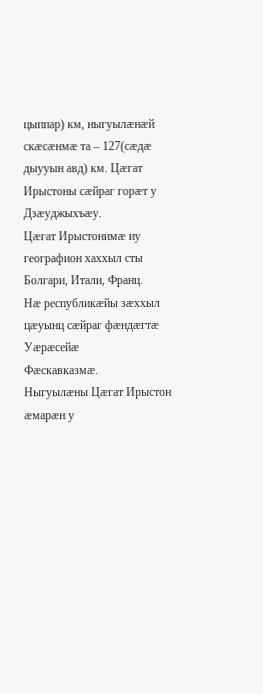цыппар) км, ныгуылæнæй скæсæнмæ та – 127(сæдæ дыууын авд) км. Цæгат
Ирыстоны сæйраг горæт у Дзæуджыхъæу.
Цæгат Ирыстонимæ иу географион хаххыл сты Болгари, Итали, Франц.
Нæ республикæйы зæххыл цæуынц сæйраг фæндæгтæ Уæрæсейæ
Фæскавказмæ.
Ныгуылæны Цæгат Ирыстон æмарæн у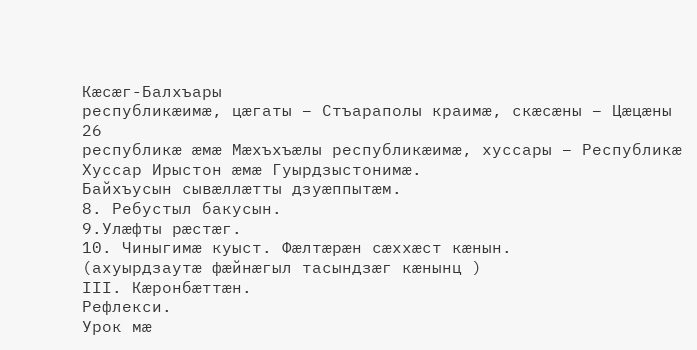Кæсæг-Балхъары
республикæимæ, цæгаты – Стъараполы краимæ, скæсæны – Цæцæны
26
республикæ æмæ Мæхъхъæлы республикæимæ, хуссары – Республикæ
Хуссар Ирыстон æмæ Гуырдзыстонимæ.
Байхъусын сывæллæтты дзуæппытæм.
8. Ребустыл бакусын.
9.Улæфты рæстæг.
10. Чиныгимæ куыст. Фæлтæрæн сӕххæст кӕнын.
(ахуырдзаутæ фæйнæгыл тасындзæг кæнынц )
III. Кæронбæттæн.
Рефлекси.
Урок мæ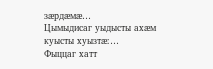зæрдæмæ…
Цымыдисаг уыдысты ахæм куысты хуызтæ:…
Фыццаг хатт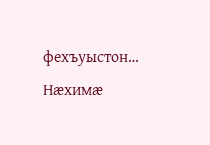фехъуыстон…
Нæхимæ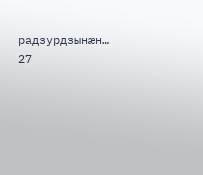радзурдзынæн…
27